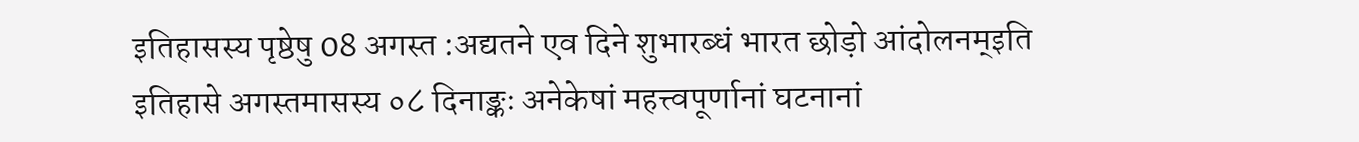इतिहासस्य पृष्ठेषु 08 अगस्त :अद्यतने एव दिने शुभारब्धं भारत छोड़ो आंदोलनम्इति
इतिहासे अगस्तमासस्य ०८ दिनाङ्कः अनेकेषां महत्त्वपूर्णानां घटनानां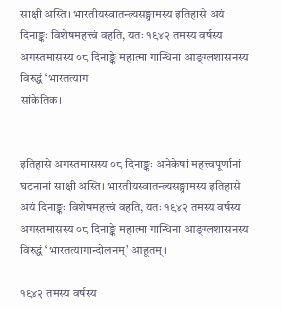साक्षी अस्ति। भारतीयस्वातन्त्र्यसङ्ग्रामस्य इतिहासे अयं दिनाङ्कः विशेषमहत्त्वं वहति, यतः १९४२ तमस्य वर्षस्य अगस्तमासस्य ०८ दिनाङ्के महात्मा गान्धिना आङ्ग्लशासनस्य विरुद्धं ‘भारतत्याग
सांकेतिक।


इतिहासे अगस्तमासस्य ०८ दिनाङ्कः अनेकेषां महत्त्वपूर्णानां घटनानां साक्षी अस्ति। भारतीयस्वातन्त्र्यसङ्ग्रामस्य इतिहासे अयं दिनाङ्कः विशेषमहत्त्वं वहति, यतः १९४२ तमस्य वर्षस्य अगस्तमासस्य ०८ दिनाङ्के महात्मा गान्धिना आङ्ग्लशासनस्य विरुद्धं ‘भारतत्यागान्दोलनम्’ आहूतम्।

१९४२ तमस्य वर्षस्य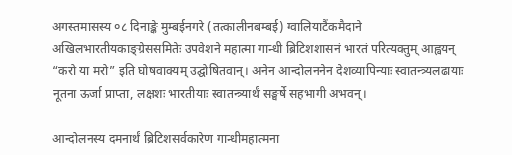अगस्तमासस्य ०८ दिनाङ्के मुम्बईनगरे (तत्कालीनबम्बई) ग्वालियाटैंकमैदाने अखिलभारतीयकाङ्ग्रेससमितेः उपवेशने महात्मा गान्धी ब्रिटिशशासनं भारतं परित्यक्तुम् आह्वयन् “करो या मरो” इति घोषवाक्यम् उद्घोषितवान्। अनेन आन्दोलननेन देशव्यापिन्याः स्वातन्त्र्यलढायाः नूतना ऊर्जा प्राप्ता, लक्षशः भारतीयाः स्वातन्त्र्यार्थं सङ्घर्षे सहभागी अभवन्।

आन्दोलनस्य दमनार्थं ब्रिटिशसर्वकारेण गान्धीमहात्मना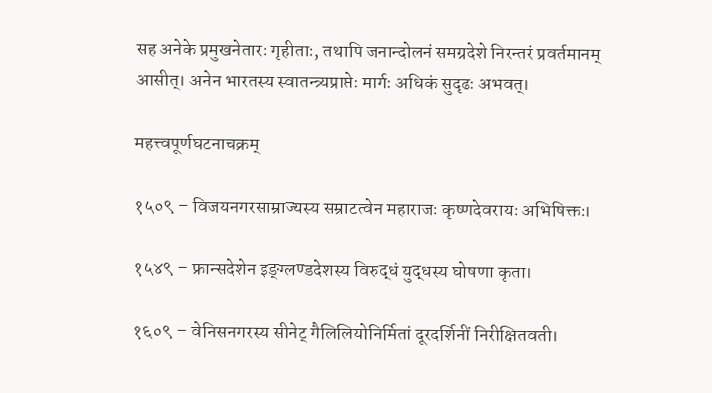सह अनेके प्रमुखनेतारः गृहीताः, तथापि जनान्दोलनं समग्रदेशे निरन्तरं प्रवर्तमानम् आसीत्। अनेन भारतस्य स्वातन्त्र्यप्राप्तेः मार्गः अधिकं सुदृढः अभवत्।

महत्त्वपूर्णघटनाचक्रम्

१५०९ – विजयनगरसाम्राज्यस्य सम्राटत्वेन महाराजः कृष्णदेवरायः अभिषिक्तः।

१५४९ – फ्रान्सदेशेन इङ्ग्लण्डदेशस्य विरुद्धं युद्धस्य घोषणा कृता।

१६०९ – वेनिसनगरस्य सीनेट् गैलिलियोनिर्मितां दूरदर्शिनीं निरीक्षितवती।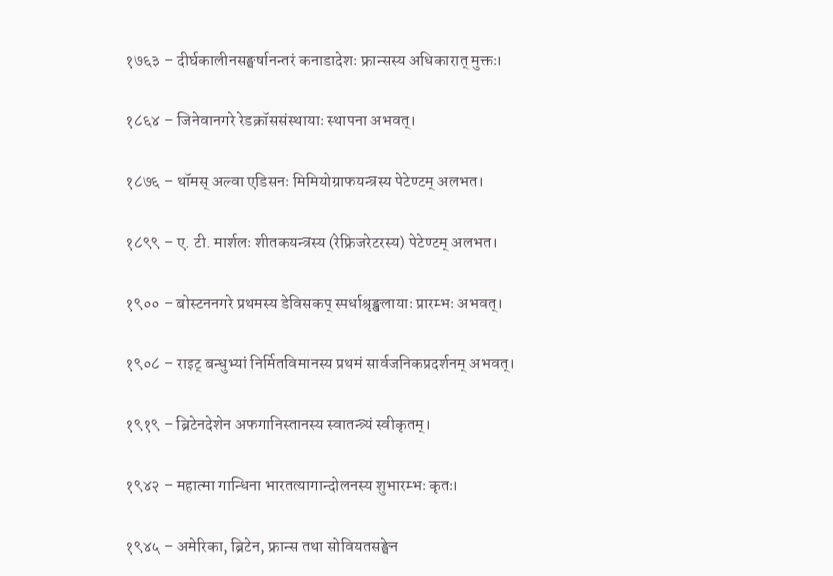१७६३ – दीर्घकालीनसङ्घर्षानन्तरं कनाडादेशः फ्रान्सस्य अधिकारात् मुक्तः।

१८६४ – जिनेवानगरे रेडक्रॉससंस्थायाः स्थापना अभवत्।

१८७६ – थॉमस् अल्वा एडिसनः मिमियोग्राफयन्त्रस्य पेटेण्टम् अलभत।

१८९९ – ए. टी. मार्शलः शीतकयन्त्रस्य (रेफ्रिजरेटरस्य) पेटेण्टम् अलभत।

१९०० – बोस्टननगरे प्रथमस्य डेविसकप् स्पर्धाश्रृङ्खलायाः प्रारम्भः अभवत्।

१९०८ – राइट् बन्धुभ्यां निर्मितविमानस्य प्रथमं सार्वजनिकप्रदर्शनम् अभवत्।

१९१९ – ब्रिटेनदेशेन अफगानिस्तानस्य स्वातन्त्र्यं स्वीकृतम्।

१९४२ – महात्मा गान्धिना भारतत्यागान्दोलनस्य शुभारम्भः कृतः।

१९४५ – अमेरिका, ब्रिटेन, फ्रान्स तथा सोवियतसङ्घेन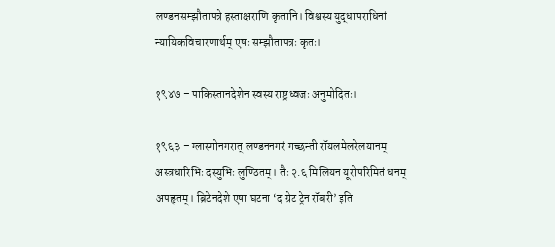लण्डनसम्झौतापत्रे हस्ताक्षराणि कृतानि। विश्वस्य युद्धापराधिनां न्यायिकविचारणार्थम् एषः सम्झौतापत्रः कृतः।

१९४७ – पाकिस्तानदेशेन स्वस्य राष्ट्रध्वजः अनुमोदितः।

१९६३ – ग्लास्गोनगरात् लण्डननगरं गच्छन्ती रॉयलमेलरेलयानम् अस्त्रधारिभिः दस्युभिः लुण्ठितम्। तैः २.६ मिलियन यूरोपरिमितं धनम् अपहृतम्। ब्रिटेनदेशे एषा घटना ‘द ग्रेट ट्रेन रॉबरी’ इति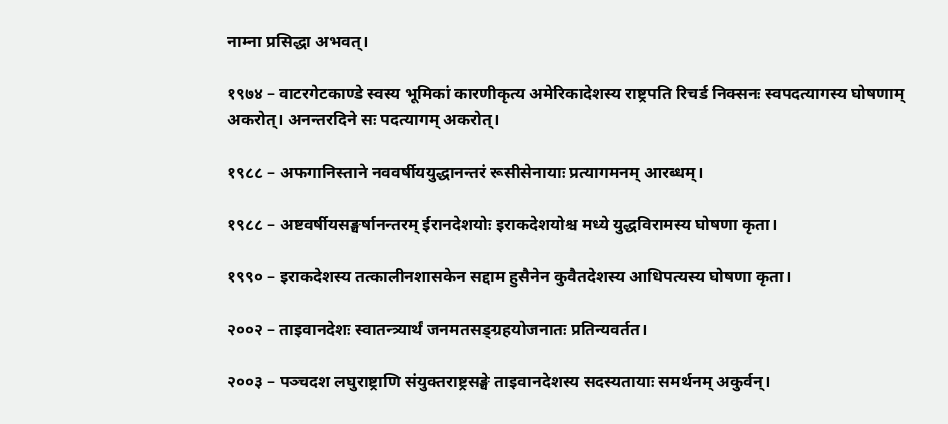नाम्ना प्रसिद्धा अभवत्।

१९७४ – वाटरगेटकाण्डे स्वस्य भूमिकां कारणीकृत्य अमेरिकादेशस्य राष्ट्रपति रिचर्ड निक्सनः स्वपदत्यागस्य घोषणाम् अकरोत्। अनन्तरदिने सः पदत्यागम् अकरोत्।

१९८८ – अफगानिस्ताने नववर्षीययुद्धानन्तरं रूसीसेनायाः प्रत्यागमनम् आरब्धम्।

१९८८ – अष्टवर्षीयसङ्घर्षानन्तरम् ईरानदेशयोः इराकदेशयोश्च मध्ये युद्धविरामस्य घोषणा कृता।

१९९० – इराकदेशस्य तत्कालीनशासकेन सद्दाम हुसैनेन कुवैतदेशस्य आधिपत्यस्य घोषणा कृता।

२००२ – ताइवानदेशः स्वातन्त्र्यार्थं जनमतसङ्ग्रहयोजनातः प्रतिन्यवर्तत।

२००३ – पञ्चदश लघुराष्ट्राणि संयुक्तराष्ट्रसङ्घे ताइवानदेशस्य सदस्यतायाः समर्थनम् अकुर्वन्।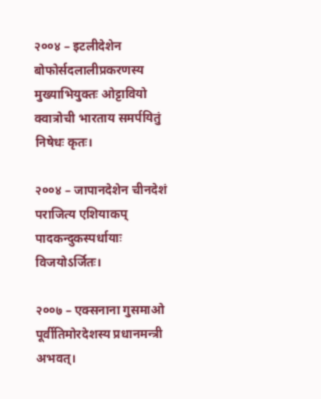२००४ – इटलीदेशेन बोफोर्सदलालीप्रकरणस्य मुख्याभियुक्तः ओट्टावियो क्वात्रोची भारताय समर्पयितुं निषेधः कृतः।

२००४ – जापानदेशेन चीनदेशं पराजित्य एशियाकप् पादकन्दुकस्पर्धायाः विजयोऽर्जितः।

२००७ – एक्सनाना गुसमाओ पूर्वीतिमोरदेशस्य प्रधानमन्त्री अभवत्।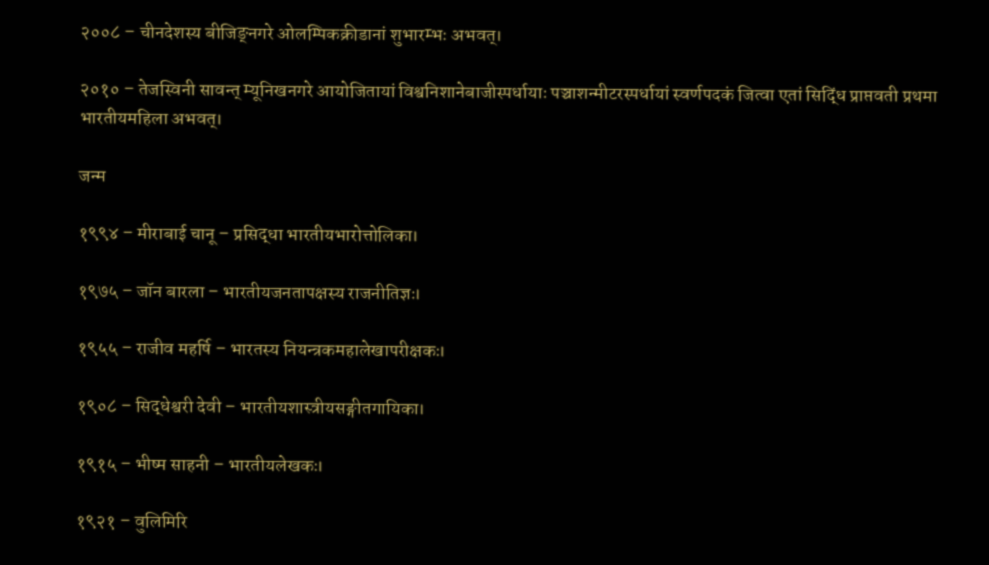२००८ – चीनदेशस्य बीजिङ्नगरे ओलम्पिकक्रीडानां शुभारम्भः अभवत्।

२०१० – तेजस्विनी सावन्त् म्यूनिखनगरे आयोजितायां विश्वनिशानेबाजीस्पर्धायाः पञ्चाशन्मीटरस्पर्धायां स्वर्णपदकं जित्वा एतां सिद्धिं प्राप्तवती प्रथमा भारतीयमहिला अभवत्।

जन्म

१९९४ – मीराबाई चानू – प्रसिद्धा भारतीयभारोत्तोलिका।

१९७५ – जॉन बारला – भारतीयजनतापक्षस्य राजनीतिज्ञः।

१९५५ – राजीव महर्षि – भारतस्य नियन्त्रकमहालेखापरीक्षकः।

१९०८ – सिद्धेश्वरी देवी – भारतीयशास्त्रीयसङ्गीतगायिका।

१९१५ – भीष्म साहनी – भारतीयलेखकः।

१९२१ – वुलिमिरि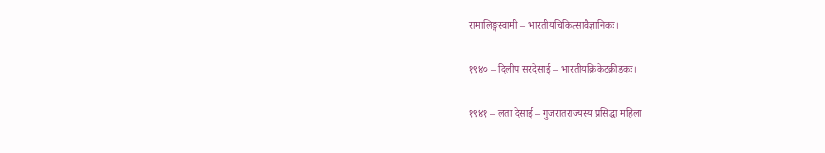रामालिङ्गस्वामी – भारतीयचिकित्सावैज्ञानिकः।

१९४० – दिलीप सरदेसाई – भारतीयक्रिकेटक्रीडकः।

१९४१ – लता देसाई – गुजरातराज्यस्य प्रसिद्धा महिला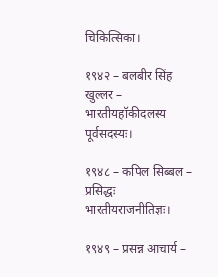चिकित्सिका।

१९४२ – बलबीर सिंह खुल्लर – भारतीयहॉकीदलस्य पूर्वसदस्यः।

१९४८ – कपिल सिब्बल – प्रसिद्धः भारतीयराजनीतिज्ञः।

१९४९ – प्रसन्न आचार्य –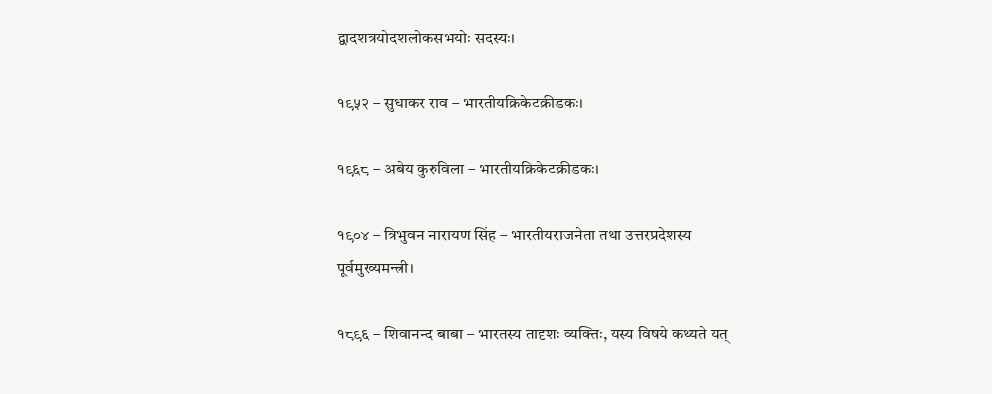द्वादशत्रयोदशलोकसभयोः सदस्यः।

१९५२ – सुधाकर राव – भारतीयक्रिकेटक्रीडकः।

१९६८ – अबेय कुरुविला – भारतीयक्रिकेटक्रीडकः।

१९०४ – त्रिभुवन नारायण सिंह – भारतीयराजनेता तथा उत्तरप्रदेशस्य पूर्वमुख्यमन्त्री।

१८९६ – शिवानन्द बाबा – भारतस्य तादृशः व्यक्तिः, यस्य विषये कथ्यते यत्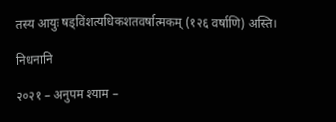तस्य आयुः षड्विंशत्यधिकशतवर्षात्मकम् (१२६ वर्षाणि) अस्ति।

निधनानि

२०२१ – अनुपम श्याम –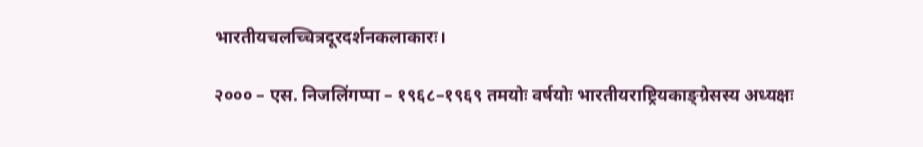भारतीयचलच्चित्रदूरदर्शनकलाकारः।

२००० – एस. निजलिंगप्पा – १९६८–१९६९ तमयोः वर्षयोः भारतीयराष्ट्रियकाङ्ग्रेसस्य अध्यक्षः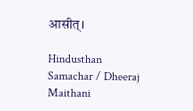आसीत्।

Hindusthan Samachar / Dheeraj Maithani